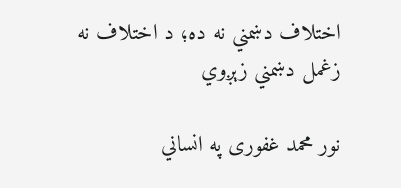اختلاف دښمني نه ده؛ د اختلاف نه زغمل دښمني زېږوي

نور محمد غفوری په انساني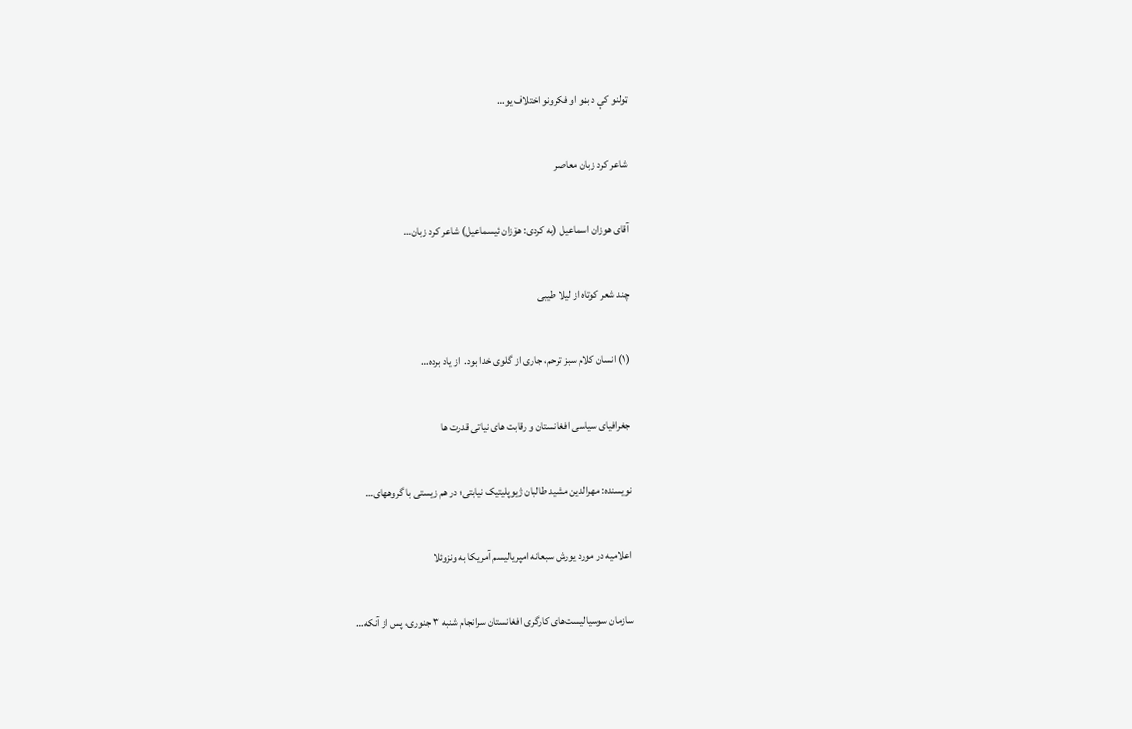ټولنو کې د بڼو او فکرونو اختلاف یو…

شاعر کرد زبان معاصر

آقای هوزان اسماعیل (به کردی: هۆزان ئیسماعیل) شاعر کرد زبان…

چند شعر کوتاه از لیلا طیبی

(۱) انسان کلام سبز ترحم، جاری از گلوی خدا بود.  از یاد برده…

جغرافیای سیاسی افغانستان و رقابت های نیاتی قدرت ها

نویسنده: مهرالدین مشید طالبان ژیوپلیتیک نیابتی؛ در هم زیستی با گروههای…

اعلامیه در مورد یورش سبعانه امپریالیسم آمریکا به ونزوئلا

سازمان سوسیالیست‌های کارگری افغانستان سرانجام شنبه ۳ جنوری، پس از آنکه…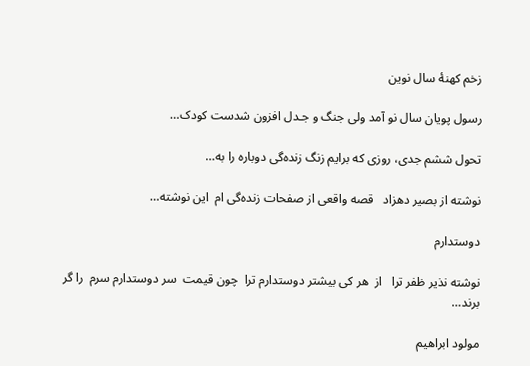زخم کهنۀ سال نوین

رسول پویان سال نو آمد ولی جنگ و جـدل افزون شدست کودک…

تحول ششم جدی، روزی که برایم زنگ زنده‌گی دوباره را به…

نوشته از بصیر دهزاد   قصه واقعی از صفحات زنده‌گی ام  این نوشته…

دوستدارم

نوشته نذیر ظفر ترا   از  هر کی بیشتر دوستدارم ترا  چون قیمت  سر دوستدارم سرم  را گر    برند…

مولود ابراهیم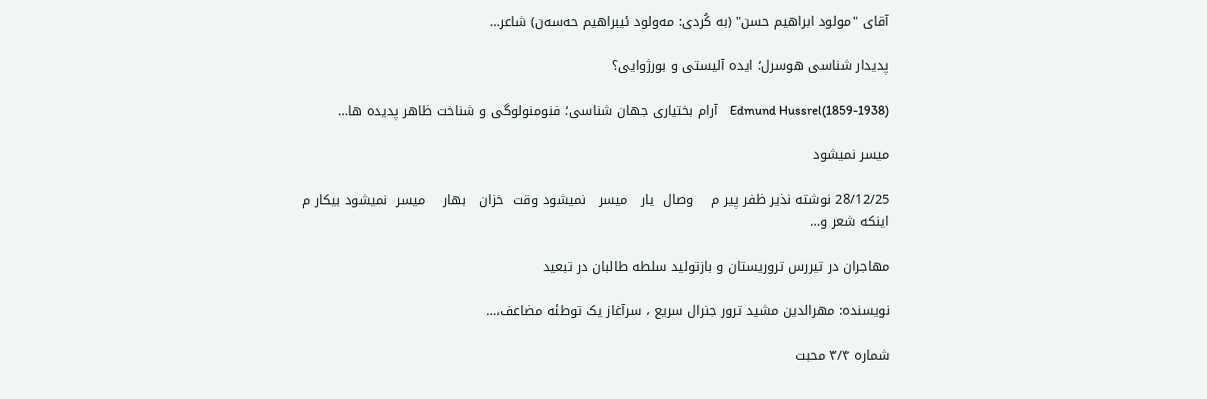آقای "مولود ابراهیم حسن" (به کُردی: مەولود ئیبراهیم حەسەن) شاعر…

پدیدار شناسی هوسرل؛ ایده آلیستی و بورژوایی؟

Edmund Hussrel(1859-1938)    آرام بختیاری جهان شناسی؛ فنومنولوگی و شناخت ظاهر پدیده ها…

ميسر نميشود

28/12/25 نوشته نذير ظفر پير م    وصال  يار   ميسر   نميشود وقت  خزان   بهار    ميسر  نميشود بيكار م اينكه شعر و…

مهاجران در تیررس تروریستان و بازتولید سلطه طالبان در تبعید

نویسنده: مهرالدین مشید ترور جنرال سریع ، سرآغاز یک توطئه مضاعف،…

شماره ۳/۴ محبت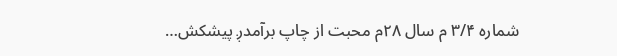شماره ۳/۴ م سال ۲۸م محبت از چاپ برآمدږ پیشکش…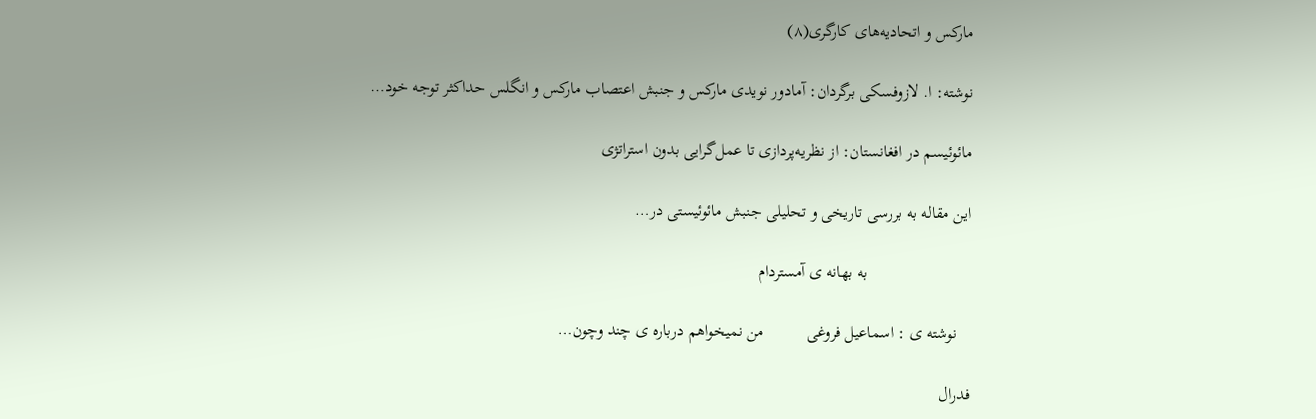مارکس و اتحادیه‌های کارگری(۸)

نوشته: ا. لازوفسکی برگردان: آمادور نویدی مارکس و جنبش اعتصاب مارکس و انگلس حداکثر توجه خود…

مائوئیسم در افغانستان: از نظریه‌پردازی تا عمل‌گرایی بدون استراتژی

این مقاله به بررسی تاریخی و تحلیلی جنبش مائوئیستی در…

                        به بهانه ی آمستردام

   نوشته ی : اسماعیل فروغی          من نمیخواهم درباره ی چند وچون…

فدرال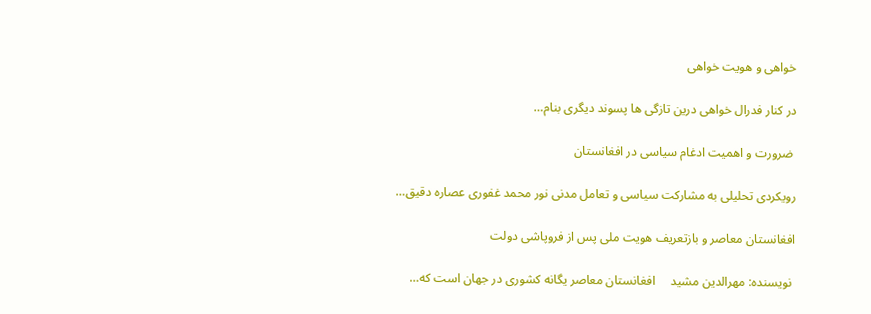خواهی و هویت خواهی

در کنار فدرال خواهی درین تازگی ها پسوند دیگری بنام…

 ضرورت و اهمیت ادغام سیاسی در افغانستان

رویکردی تحلیلی به مشارکت سیاسی و تعامل مدنی نور محمد غفوری عصاره دقیق…

افغانستان معاصر و بازتعریف هویت ملی پس از فروپاشی دولت

 نویسنده: مهرالدین مشید     افغانستان معاصر یگانه کشوری در جهان است که…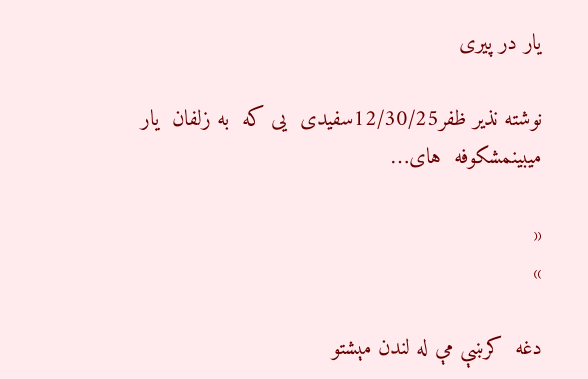یار در پیری

نوشته نذیر ظفر12/30/25سفیدی  يى که  به زلفان  یار  میبینمشکوفه  هاى…

«
»

دغه  کرښې مې له لندن مېشتو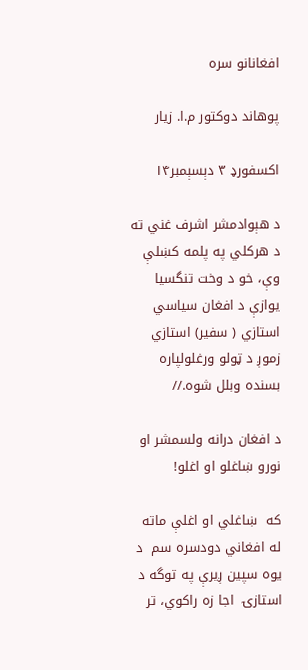افغانانو سره

پوهاند دوکتور م.ا. زيار

اکسفورډ ۳ دېسېمبر۱۴

د هېوادمشر اشرف غني ته د هرکلي په پلمه کښلې وې، خو د وخت تنگسيا يوازې د افغان سياسي استازي ( سفير) استازي  زموږ د ټولو ورغلولپاره بسنده وبلل شوه.//

د افغان درانه ولسمشر او نورو ښاغلو او اغلو!

که  ښاغلي او اغلې ماته له افغاني دودسره سم  د يوه سپين ږيرې په توگه د استازۍ  اجا زه راکوي، تر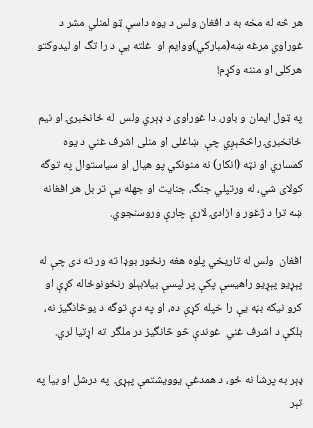هر څه له مخه به د افغان ولس د يوه داسې ټو لمنلي مشر د غوراوي مرغه ښه(مبارکي)ووايم او  غلته يې د را تگ او ليدوکتو هرکلی او مننه وکړم!

په ټول ايمان و باور، دا غوراوی د ډېري ولس  له ځانخبرۍ او نيم ځانخبرۍ راڅڅېږي چې  ښاغلی او منلی اشرف غني د يوه کمساري او نټه (انکار) نه منونکي پو هيال او سياستوال په توگه کولای شي، له ورتپلي جنگ، جنايت او جهله يې تر بل هر افغانه ښه ترا د ژغور و ازادۍ لارې چارې وروسنجوي.

افغان  ولس له تاريخي پلوه هغه رنځور بوډا ته ور ته دی چې له پېړيو پېړيو راهيسې پکې پر لپسې بيلابېلو رنځونوځاله کړې او کرو نيکه بڼه يې را خپله کړې ده، او په دې توگه د يوڅانگيز نه، بلکې د اشرف غني  غوندې څو څانگيز در ملگر  ته اړتيا لري.

ډېر به پرشا نه ځو، د همدغې يوويشتمې پېړۍ  په درشل او بيا په تېر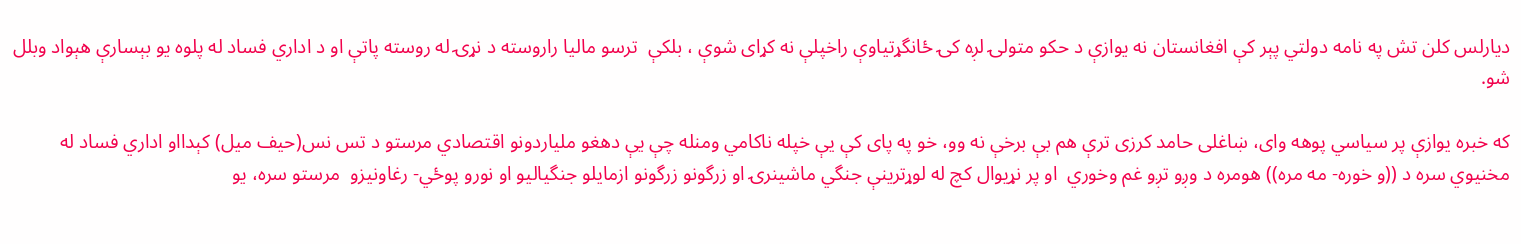ديارلس کلن تش په نامه دولتي پېر کې افغانستان نه يوازې د حکو متولۍ لږه کۍ ځانگړتياوې راخپلې نه کړای شوې ، بلکې  ترسو ماليا راروسته د نړۍ له روسته پاتې او د اداري فساد له پلوه يو بېسارې هېواد وبلل شو.

که خبره يوازې پر سياسي پوهه وای، ښاغلی حامد کرزی ترې هم بې برخې نه وو، خو په پای کې يې خپله ناکامي ومنله چې يې دهغو ملياردونو اقتصادي مرستو د تس نس(حيف ميل) کېدااو اداري فساد له مخنيوي سره د ((و خوره- مه مره)) هومره د وږو تږو غم وخوري  او پر نړيوال کچ له لوړترينې جنگي ماشينرۍ او زرگونو زرگونو ازمايلو جنگياليو او نورو پوځي- رغاونيزو  مرستو سره، يو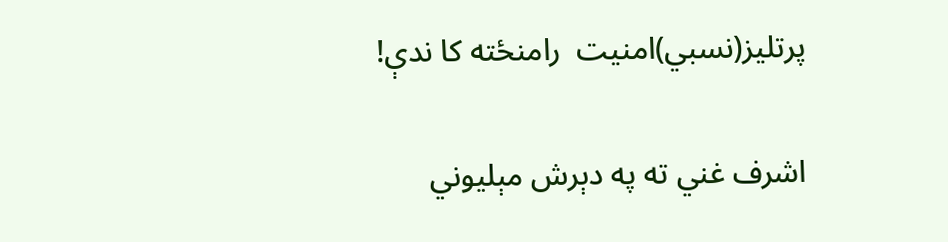پرتليز(نسبي)امنيت  رامنځته کا ندې!

اشرف غني ته په دېرش مېليوني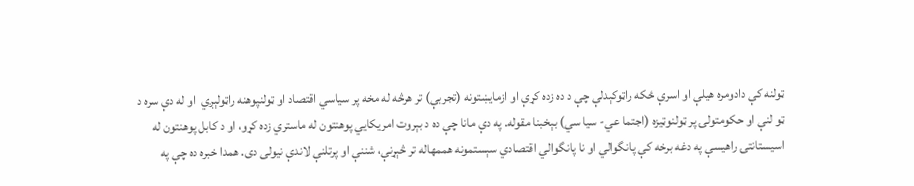ټولنه کې دادومره هيلې او اسرې ځکه راټوکېدلې چې د ده زده کړې او ازمايښتونه (تجربې) تر هرڅه له مخه پر سياسي اقتصاد او ټولنپوهنه راټولېږي  او له دې سره د ټو لنې او حکومتولۍ پر ټولنوټيزه (اجتما عي- سيا سي) بېخبنا مقوله. په دې مانا چې ده د بېروت امريکايي پوهنتون له ماستري زده کړو، او د کابل پوهنتون له اسيستانتۍ راهيسې په دغه برخه کې پانگوالي او نا پانگوالي اقتصادي سېستمونه هممهاله تر څېړنې، شننې او پرتلنې لاندې نيولی دی. همدا خبره ده چې په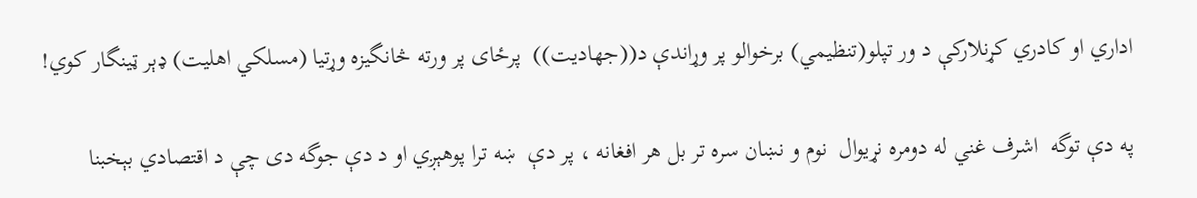اداري او کادري کړنلارکې د ور تپلو(تنظيمي) برخوالو پر وړاندې د((جهاديت))  پرځای پر ورته څانگيزه وړتيا (مسلکي اهليت) ډېر ټينگار کوي!

په دې توگه  اشرف غني له دومره نړيوال  نوم و نښان سره تر بل هر افغانه ، پر دې  ښه ترا پوهېږي او د دې جوگه دی چې د اقتصادي بېخبنا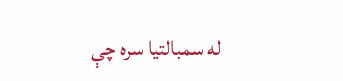له سمبالتيا سره چې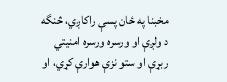مخبنا په ځان پسې راکاږي، څنگه د ولږې او ورسره ورسره امنيتي ربړې او ستو نزې هوارې کړي، او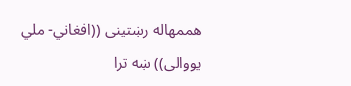هممهاله رښتينی ((افغاني- ملي  يووالی)) ښه ترا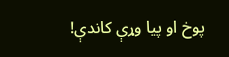پوخ او پيا وړې کاندې!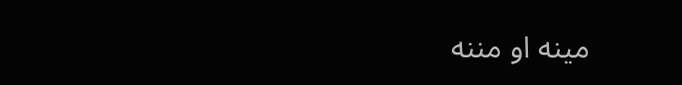مينه او مننه